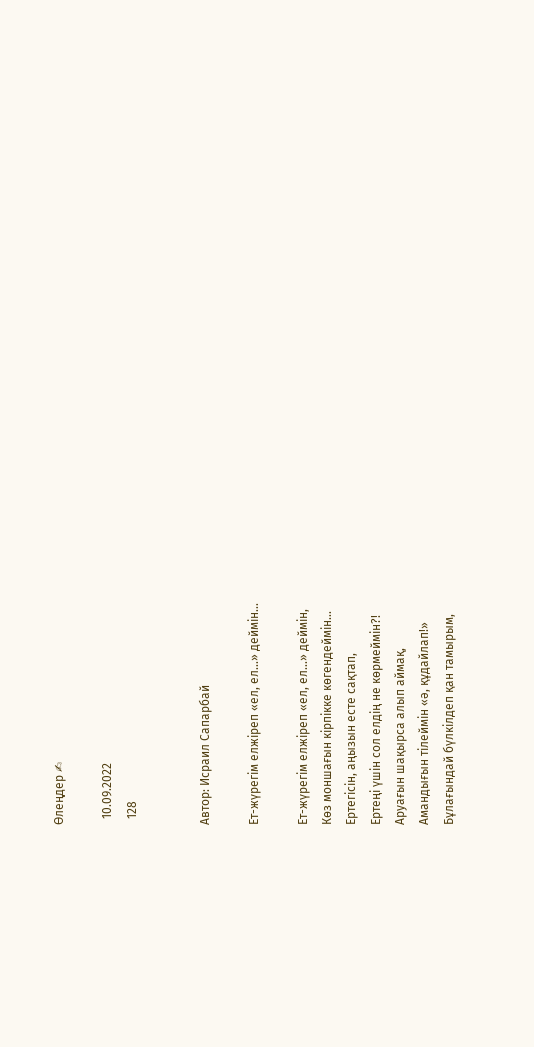Өлеңдер ✍

  10.09.2022
  128


Автор: Исраил Сапарбай

Ет-жүрегiм елжiреп «ел, ел...» деймiн...

Ет-жүрегiм елжiреп «ел, ел...» деймiн,
Көз моншағын кiрпiкке көгендеймiн...
Ертегiсiн, аңызын есте сақтап,
Ертеңi үшiн сол елдiң не көрмеймiн?!
Аруағын шақырса алып аймақ,
Амандығын тiлеймiн «ә, құдайлап!»
Бұлағындай бүлкiлдеп қан тамырым,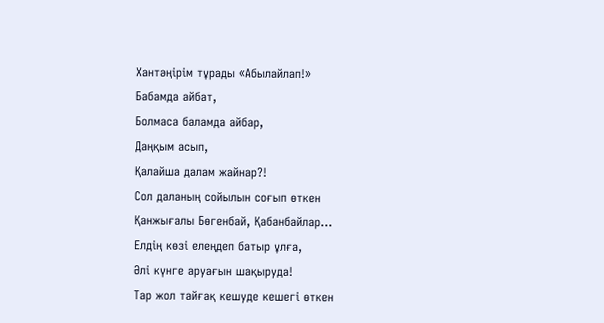Хантәңiрiм тұрады «Абылайлап!»
Бабамда айбат,
Болмаса баламда айбар,
Даңқым асып,
Қалайша далам жайнар?!
Сол даланың сойылын соғып өткен
Қанжығалы Бөгенбай, Қабанбайлар...
Елдiң көзi елеңдеп батыр ұлға,
Әлi күнге аруағын шақыруда!
Тар жол тайғақ кешуде кешегi өткен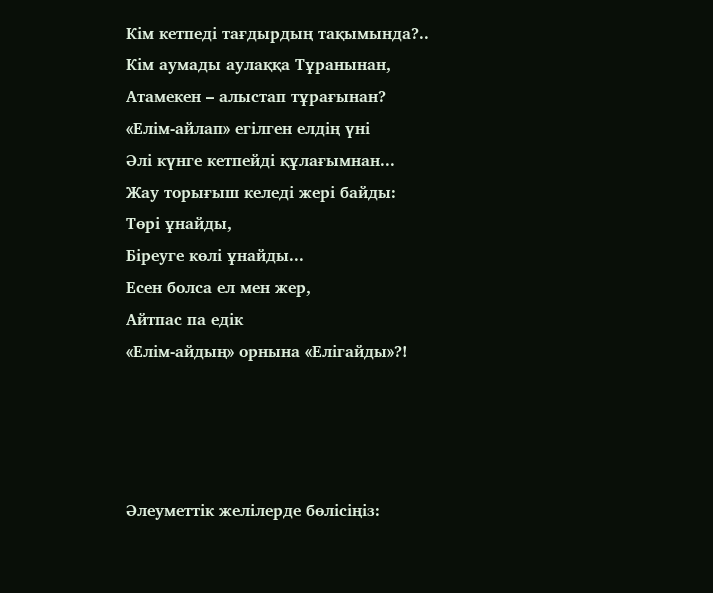Кiм кетпедi тағдырдың тақымында?..
Кiм аумады аулаққа Тұранынан,
Атамекен – алыстап тұрағынан?
«Елiм-айлап» егiлген елдiң үнi
Әлi күнге кетпейдi құлағымнан...
Жау торығыш келедi жерi байды:
Төрi ұнайды,
Бiреуге көлi ұнайды...
Есен болса ел мен жер,
Айтпас па едiк
«Елiм-айдың» орнына «Елiгайды»?!




Әлеуметтік желілерде бөлісіңіз: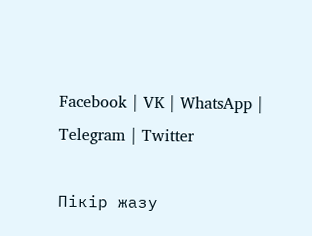Facebook | VK | WhatsApp | Telegram | Twitter

Пікір жазу